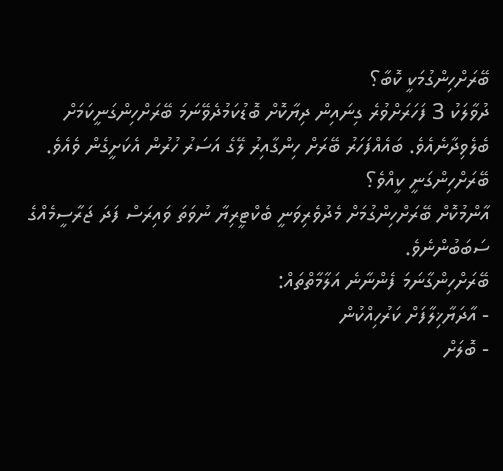ބޭރަށްހިންގުމަކީ ކޮބާ؟
ދުވާލަކު 3 ފަހަރަށްވުރެ ގިނައިން ދިޔާކޮށް ބޮޑުކަމުދެވޭނަމަ ބޭރަށްހިންގަނީކަމަށް ބެލެވިދާނެއެވެ. ބައެއްފަހަރު ބޭރަށް ހިންގާއިރު ލޭގެ އަސަރު ހުރުން އެކަށީގެން ވެއެވެ.
ބޭރަށްހިންގަނީ ކީއްވެ؟
އާންމުކޮށް ބޭރަށްހިންގުމަށް މެދުވެރިވަނީ ބެކްޓީރިޔާ ނުވަތަ ވައިރަސް ފަދަ ޖަރާސީމެއްގެ ސަބަބުންނެވެ.
ބޭރަށްހިންގާނަމަ ފެންނާނެ އަލާމާތްތައް:
- އާދަޔާޚިލާފަށް ކަރުހިއްކުން
- ބޮލަށް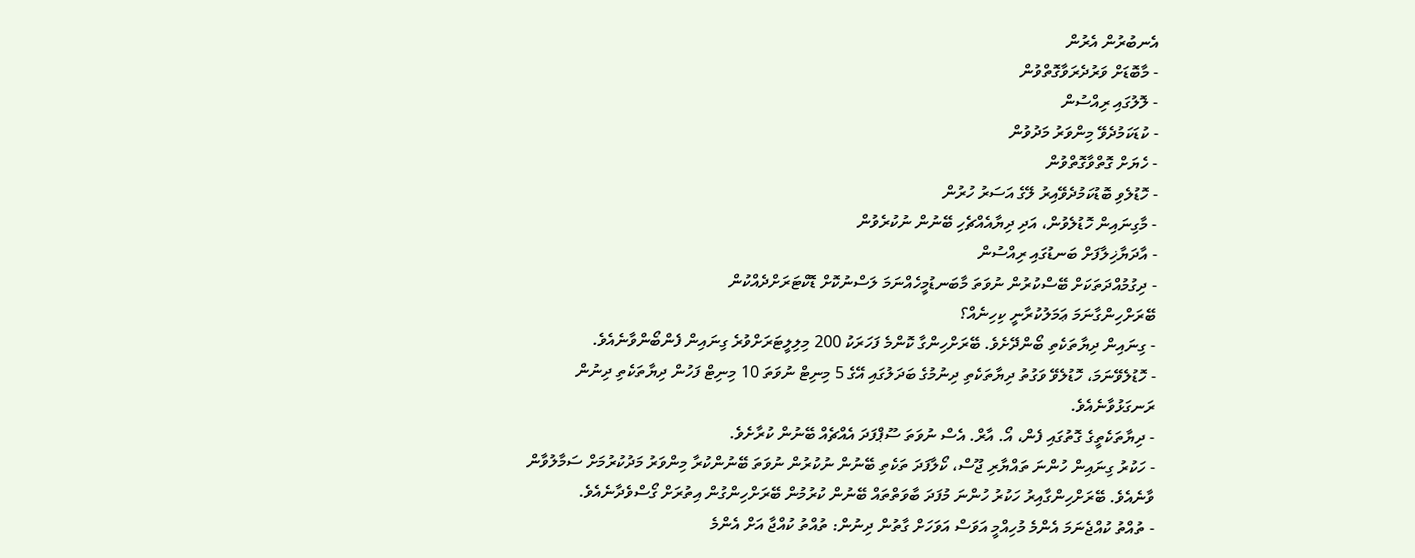އެނބުރުން އެރުން
- މާބޮޑަށް ވަރުދެރަވާގޮތްވުން
- ލޮލުގައި ރިއްސުން
- ކުޑަކަމުދެވޭ މިންވަރު މަދުވުން
- ހެޔަށް ގޮތްވާގޮތްވުން
- ހޮޑުލެވި ބޮޑުކަމުދެވޭއިރު ލޭގެ އަސަރު ހުރުން
- މާގިނައިން ހޮޑުލެވުން، އަދި ދިޔާއެއްޗެހި ބޭނުން ނުކުރެވުން
- އާދަޔާޚިލާފަށް ބަނޑުގައި ރިއްސުން
- ދިގުމުއްދަތަކަށް ބޭސްކުރުން ނުވަތަ މާބަނޑުމީހެއްނަމަ ލަސްނުކޮށް ޑޮކްޓަރަށްދެއްކުން
ބޭރަށްހިންގާނަމަ ޢަމަލުކުރާނީ ކިހިނެއް؟
- ގިނައިން ދިޔާތަކެތި ބޯންދޭށެވެ. ބޭރަށްހިންގާ ކޮންމެ ފަހަރަކު 200 މިލިލީޓަރަށްވުރެ ގިނައިން ފެންބޯންވާނެއެވެ.
- ހޮޑުލެވޭނަމަ، ހޮޑުލެވޭ ވަގުތު ދިޔާތަކެތި ދިނުމުގެ ބަދަލުގައި އޭގެ 5 މިނިޓް ނުވަތަ 10 މިނިޓް ފަހުން ދިޔާތަކެތި ދިނުން ރަނގަޅުވާނެއެވެ.
- ދިޔާތަކެތީގެ ގޮތުގައި ފެން، އޯ. އާރް. އެސް ނުވަތަ ސޫޕްފަދަ އެއްޗެއް ބޭނުން ކުރާށެވެ.
- ހަކުރު ގިނައިން ހުންނަ ތައްޔާރި ޖޫސް، ކޯލާފަދަ ތަކެތި ބޭނުން ނުކުރުން ނުވަތަ ބޭނުންކުރާ މިންވަރު މަދުކުރުމަށް ސަމާލުވާން ވާނެއެވެ. ބޭރަށްހިންގާއިރު ހަކުރު ހުންނަ މުފަދަ ބާވަތްތައް ބޭނުން ކުރުމުން ބޭރަށްހިންގުން އިތުރަށް ގޯސްވެދާނެއެވެ.
- ތުއްތު ކުއްޖެނަމަ އެންމެ މުހިއްމީ އަވަސް އަވަހަށް ގާތުން ދިނުން: ތުއްތު ކުއްޖާ އަށް އެންމެ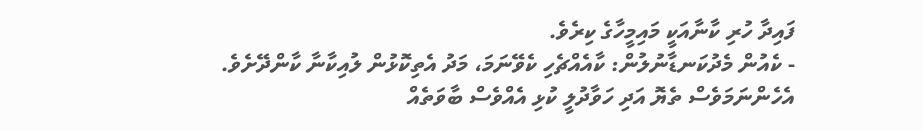ފައިދާ ހުރި ކާނާއަކީ މައިމީހާގެ ކިރެވެ.
- ކެއުން މެދުކަނޑާނުލުން: ކާއެއްޗެހި ކެވޭނަމަ، މަދު އެތިކޮޅުން ލުއިކާނާ ކާންދޭށެވެ. އެހެންނަމަވެސް ތެޔޮ އަދި ހަވާދުލީ ކުޅި އެއްވެސް ބާވަތެއް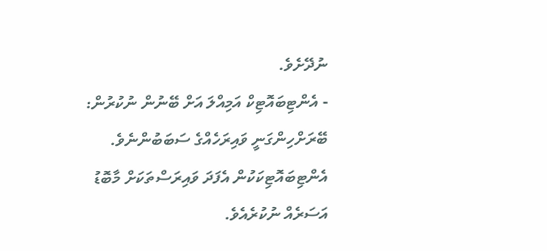ނުދޭށެވެ.
- އެންޓިބައޮޓިކް އަމިއްލަ އަށް ބޭނުން ނުކުރުން:
ބޭރަށްހިންގަނީ ވައިރަހެއްގެ ސަބަބުންނެވެ. އެންޓިބައޮޓިކަކުން އެފަދަ ވައިރަސްތަކަށް މާބޮޑު އަސަރެއް ނުކުރެއެވެ.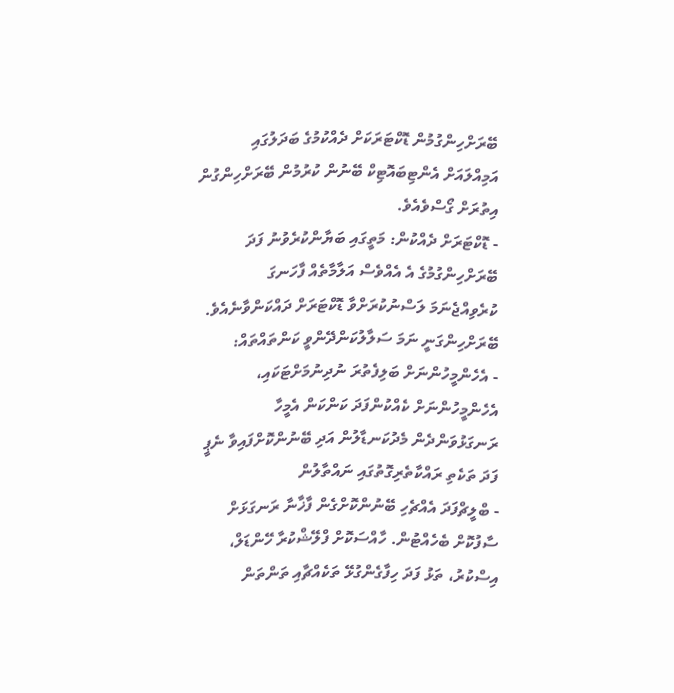ބޭރަށްހިންގުމުން ޑޮކްޓަރަކަށް ދެއްކުމުގެ ބަދަލުގައި އަމިއްލައަށް އެންޓިބައޮޓިކް ބޭނުން ކުރުމުން ބޭރަށްހިންގުން އިތުރަށް ގޯސްވެއެވެ.
- ޑޮކްޓަރަށް ދެއްކުން: މަތީގައި ބަޔާންކުރެވުނު ފަދަ ބޭރަށްހިންގުމުގެ އެ އެއްވެސް އަލާމާތެއް ފާހަނގަ ކުރެވިއްޖެނަމަ ލަސްނުކުރަށްވާ ޑޮކްޓަރަށް ދައްކަންވާނެއެވެ.
ބޭރަށްހިންގަނީ ނަމަ ސަލާލުކަންދޭންވީ ކަންތައްތައް:
- އެހެންމީހުންނަށް ބަލިފެތުރަ ނުދިނުމަށްޓަކައި، އެހެންމީހުންނަށް ކެއްކުންފަދަ ކަންކަން އެމީހާ ރަނގަޅުވަންދެން މެދުކަނޑާލުން އަދި ބޭނުންކޮށްފައިވާ ނެޕީ ފަދަ ތަކެތި ރައްކާތެރިގޮތުގައި ނައްތާލުން
- ބްލީޗްފަދަ އެއްޗެހި ބޭނުންކޮށްގެން ފާޚާނާ ރަނގަޅަށް ސާފުކޮށް ބެހެއްޓުން. ހާއްސަކޮށް ފްލޭޝްކުރާ ހޭންޑަލް، އިސްކުރު، ތަޅު ފަދަ ހިފާގެންގުޅޭ ތަކެއްޗާއި ތަންތަން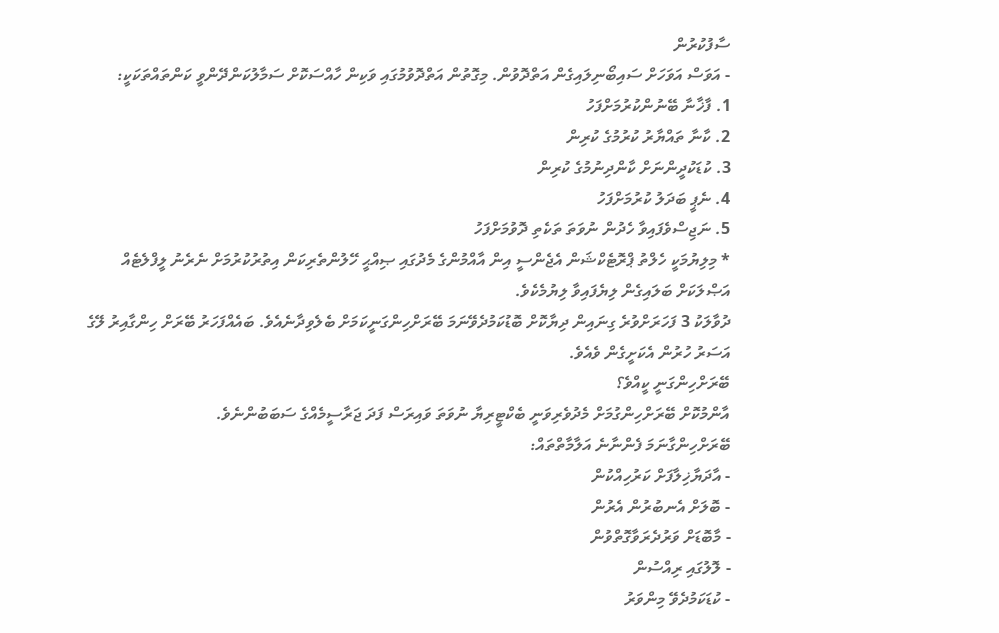ސާފުކުރުން
- އަވަސް އަވަހަށް ސައިބޯނިލައިގެން އަތްދޮވުން. މިގޮތުން އަތްދޮވުމުގައި ވަކިން ހާއްސަކޮށް ސަމާލުކަންދޭންވީ ކަންތައްތަކަކީ:
1. ފާޚާނާ ބޭނުންކުރުމަށްފަހު
2. ކާނާ ތައްޔާރު ކުރުމުގެ ކުރިން
3. ކުޑަކުދީންނަށް ކާންދިނުމުގެ ކުރިން
4. ނެޕީ ބަދަލު ކުރުމަށްފަހު
5. ނަޖިސްވެފައިވާ ހެދުން ނުވަތަ ތަކެތި ދޮވުމަށްފަހު
* މިލިޔުމަކީ ހެލްތު ޕްރޮޓެކްޝަން އެޖެންސީ އިން އާއްމުންގެ މެދުގައި ޞިއްޙީ ހޭލުންތެރިކަން އިތުރުކުރުމަށް ނެރެނު ލީފްލެޓެއް އަޞްލަކަށް ބަލައިގެން ލިޔެފައިވާ ލިޔުމެކެވެ.
ދުވާލަކު 3 ފަހަރަށްވުރެ ގިނައިން ދިޔާކޮށް ބޮޑުކަމުދެވޭނަމަ ބޭރަށްހިންގަނީކަމަށް ބެލެވިދާނެއެވެ. ބައެއްފަހަރު ބޭރަށް ހިންގާއިރު ލޭގެ އަސަރު ހުރުން އެކަށީގެން ވެއެވެ.
ބޭރަށްހިންގަނީ ކީއްވެ؟
އާންމުކޮށް ބޭރަށްހިންގުމަށް މެދުވެރިވަނީ ބެކްޓީރިޔާ ނުވަތަ ވައިރަސް ފަދަ ޖަރާސީމެއްގެ ސަބަބުންނެވެ.
ބޭރަށްހިންގާނަމަ ފެންނާނެ އަލާމާތްތައް:
- އާދަޔާޚިލާފަށް ކަރުހިއްކުން
- ބޮލަށް އެނބުރުން އެރުން
- މާބޮޑަށް ވަރުދެރަވާގޮތްވުން
- ލޮލުގައި ރިއްސުން
- ކުޑަކަމުދެވޭ މިންވަރު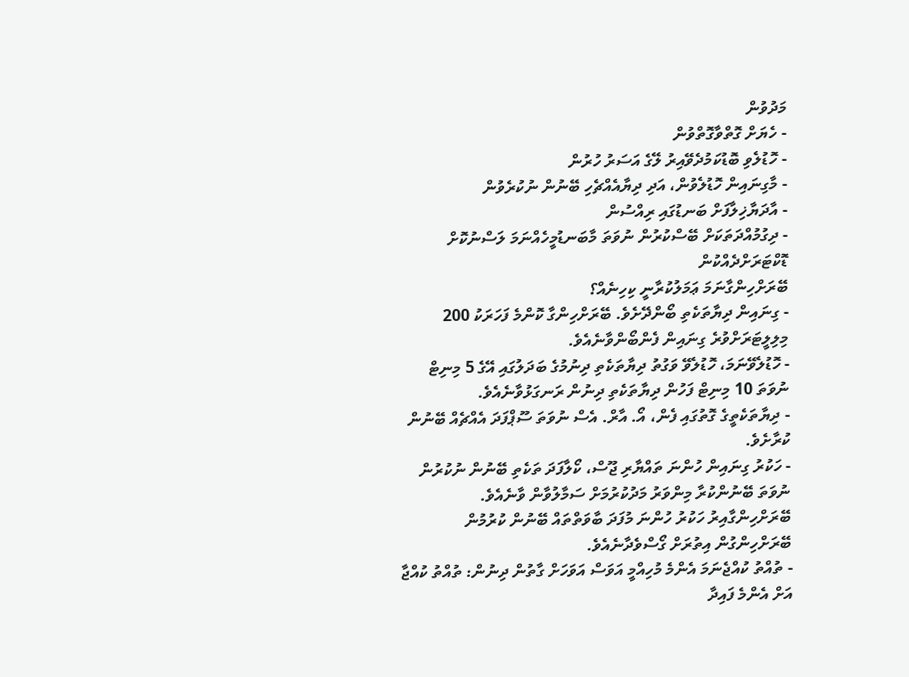މަދުވުން
- ހެޔަށް ގޮތްވާގޮތްވުން
- ހޮޑުލެވި ބޮޑުކަމުދެވޭއިރު ލޭގެ އަސަރު ހުރުން
- މާގިނައިން ހޮޑުލެވުން، އަދި ދިޔާއެއްޗެހި ބޭނުން ނުކުރެވުން
- އާދަޔާޚިލާފަށް ބަނޑުގައި ރިއްސުން
- ދިގުމުއްދަތަކަށް ބޭސްކުރުން ނުވަތަ މާބަނޑުމީހެއްނަމަ ލަސްނުކޮށް ޑޮކްޓަރަށްދެއްކުން
ބޭރަށްހިންގާނަމަ ޢަމަލުކުރާނީ ކިހިނެއް؟
- ގިނައިން ދިޔާތަކެތި ބޯންދޭށެވެ. ބޭރަށްހިންގާ ކޮންމެ ފަހަރަކު 200 މިލިލީޓަރަށްވުރެ ގިނައިން ފެންބޯންވާނެއެވެ.
- ހޮޑުލެވޭނަމަ، ހޮޑުލެވޭ ވަގުތު ދިޔާތަކެތި ދިނުމުގެ ބަދަލުގައި އޭގެ 5 މިނިޓް ނުވަތަ 10 މިނިޓް ފަހުން ދިޔާތަކެތި ދިނުން ރަނގަޅުވާނެއެވެ.
- ދިޔާތަކެތީގެ ގޮތުގައި ފެން، އޯ. އާރް. އެސް ނުވަތަ ސޫޕްފަދަ އެއްޗެއް ބޭނުން ކުރާށެވެ.
- ހަކުރު ގިނައިން ހުންނަ ތައްޔާރި ޖޫސް، ކޯލާފަދަ ތަކެތި ބޭނުން ނުކުރުން ނުވަތަ ބޭނުންކުރާ މިންވަރު މަދުކުރުމަށް ސަމާލުވާން ވާނެއެވެ. ބޭރަށްހިންގާއިރު ހަކުރު ހުންނަ މުފަދަ ބާވަތްތައް ބޭނުން ކުރުމުން ބޭރަށްހިންގުން އިތުރަށް ގޯސްވެދާނެއެވެ.
- ތުއްތު ކުއްޖެނަމަ އެންމެ މުހިއްމީ އަވަސް އަވަހަށް ގާތުން ދިނުން: ތުއްތު ކުއްޖާ އަށް އެންމެ ފައިދާ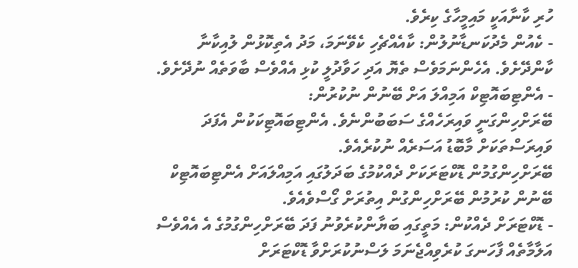ހުރި ކާނާއަކީ މައިމީހާގެ ކިރެވެ.
- ކެއުން މެދުކަނޑާނުލުން: ކާއެއްޗެހި ކެވޭނަމަ، މަދު އެތިކޮޅުން ލުއިކާނާ ކާންދޭށެވެ. އެހެންނަމަވެސް ތެޔޮ އަދި ހަވާދުލީ ކުޅި އެއްވެސް ބާވަތެއް ނުދޭށެވެ.
- އެންޓިބައޮޓިކް އަމިއްލަ އަށް ބޭނުން ނުކުރުން:
ބޭރަށްހިންގަނީ ވައިރަހެއްގެ ސަބަބުންނެވެ. އެންޓިބައޮޓިކަކުން އެފަދަ ވައިރަސްތަކަށް މާބޮޑު އަސަރެއް ނުކުރެއެވެ.
ބޭރަށްހިންގުމުން ޑޮކްޓަރަކަށް ދެއްކުމުގެ ބަދަލުގައި އަމިއްލައަށް އެންޓިބައޮޓިކް ބޭނުން ކުރުމުން ބޭރަށްހިންގުން އިތުރަށް ގޯސްވެއެވެ.
- ޑޮކްޓަރަށް ދެއްކުން: މަތީގައި ބަޔާންކުރެވުނު ފަދަ ބޭރަށްހިންގުމުގެ އެ އެއްވެސް އަލާމާތެއް ފާހަނގަ ކުރެވިއްޖެނަމަ ލަސްނުކުރަށްވާ ޑޮކްޓަރަށް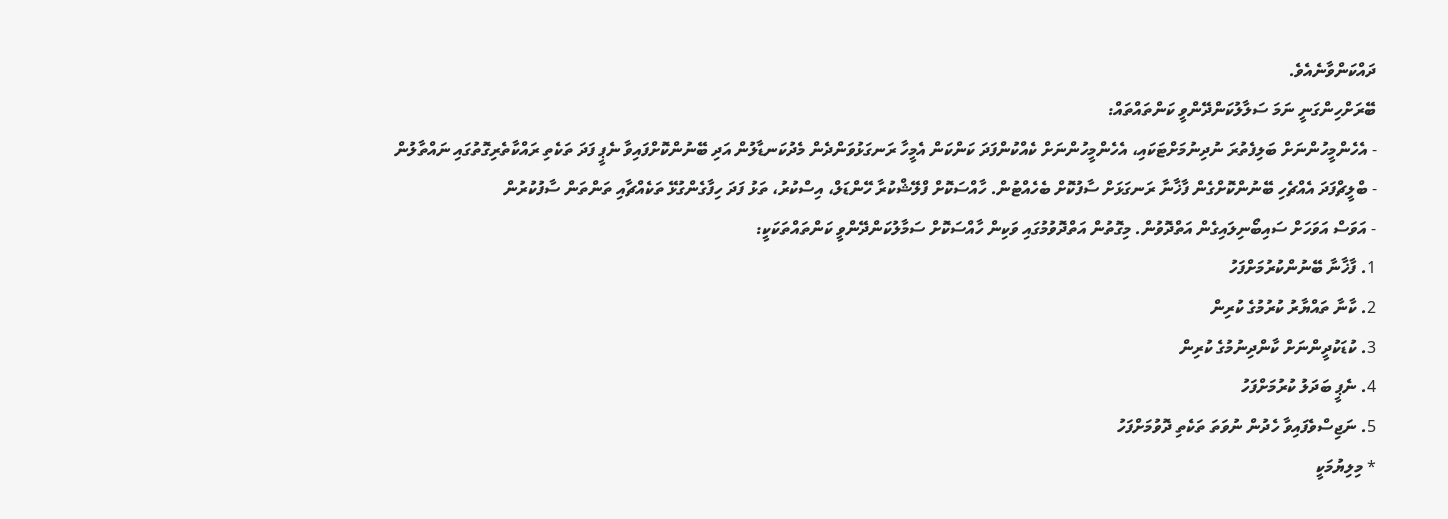ދައްކަންވާނެއެވެ.
ބޭރަށްހިންގަނީ ނަމަ ސަލާލުކަންދޭންވީ ކަންތައްތައް:
- އެހެންމީހުންނަށް ބަލިފެތުރަ ނުދިނުމަށްޓަކައި، އެހެންމީހުންނަށް ކެއްކުންފަދަ ކަންކަން އެމީހާ ރަނގަޅުވަންދެން މެދުކަނޑާލުން އަދި ބޭނުންކޮށްފައިވާ ނެޕީ ފަދަ ތަކެތި ރައްކާތެރިގޮތުގައި ނައްތާލުން
- ބްލީޗްފަދަ އެއްޗެހި ބޭނުންކޮށްގެން ފާޚާނާ ރަނގަޅަށް ސާފުކޮށް ބެހެއްޓުން. ހާއްސަކޮށް ފްލޭޝްކުރާ ހޭންޑަލް، އިސްކުރު، ތަޅު ފަދަ ހިފާގެންގުޅޭ ތަކެއްޗާއި ތަންތަން ސާފުކުރުން
- އަވަސް އަވަހަށް ސައިބޯނިލައިގެން އަތްދޮވުން. މިގޮތުން އަތްދޮވުމުގައި ވަކިން ހާއްސަކޮށް ސަމާލުކަންދޭންވީ ކަންތައްތަކަކީ:
1. ފާޚާނާ ބޭނުންކުރުމަށްފަހު
2. ކާނާ ތައްޔާރު ކުރުމުގެ ކުރިން
3. ކުޑަކުދީންނަށް ކާންދިނުމުގެ ކުރިން
4. ނެޕީ ބަދަލު ކުރުމަށްފަހު
5. ނަޖިސްވެފައިވާ ހެދުން ނުވަތަ ތަކެތި ދޮވުމަށްފަހު
* މިލިޔުމަކީ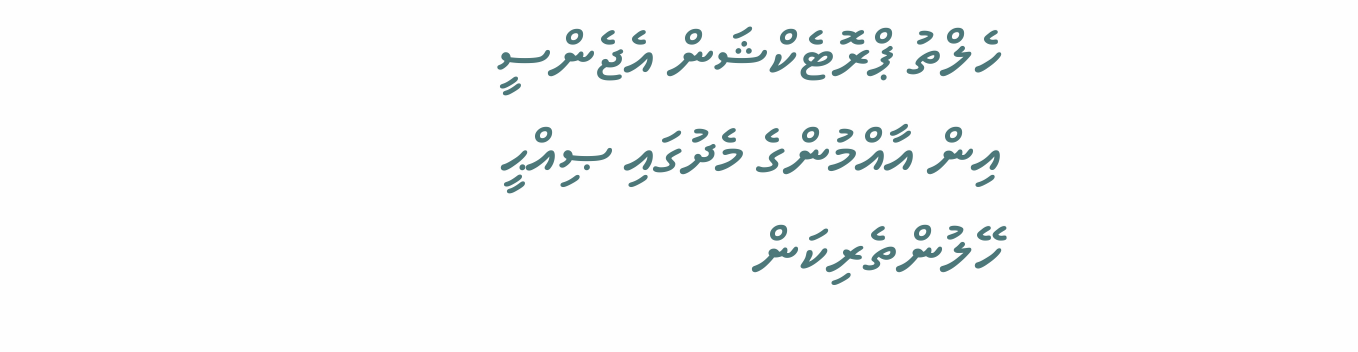ހެލްތު ޕްރޮޓެކްޝަން އެޖެންސީ އިން އާއްމުންގެ މެދުގައި ޞިއްޙީ ހޭލުންތެރިކަން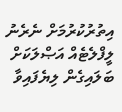އިތުރުކުރުމަށް ނެރެނު ލީފްލެޓެއް އަޞްލަކަށް ބަލައިގެން ލިޔެފައިވާ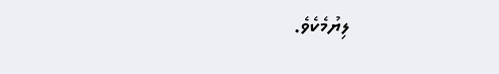ލިޔުމެކެވެ.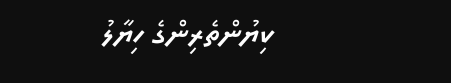ކިޔުންތެރިންގެ ހިޔާލު